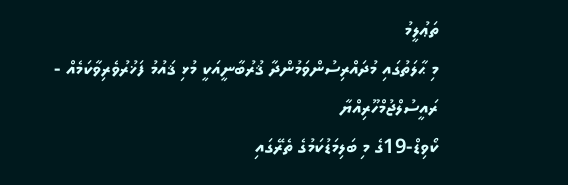ތަޢުލީމު
މި ޙާލަތުގައި މުދައްރިސުންވަމުންދާ ޤުރުބާނީއަކީ މުޅި ޤައުމު ފަޚުރުވެރިވާކަމެއް - ރައީސުލްޖުމްހޫރިއްޔާ
ކޯވިޑް-19ގެ މި ބަލިމަޑުކަމުގެ ތެރޭގައި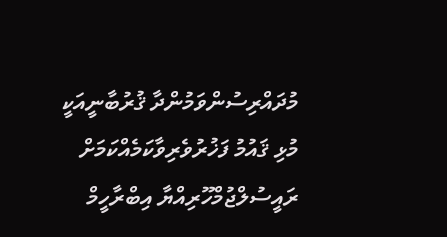މުދައްރިސުންވަމުންދާ ޤުރުބާނީއަކީ މުޅި ޤައުމު ފަޚުރުވެރިވާކަމެއްކަމަށް ރައީސުލްޖުމްހޫރިއްޔާ އިބްރާހީމް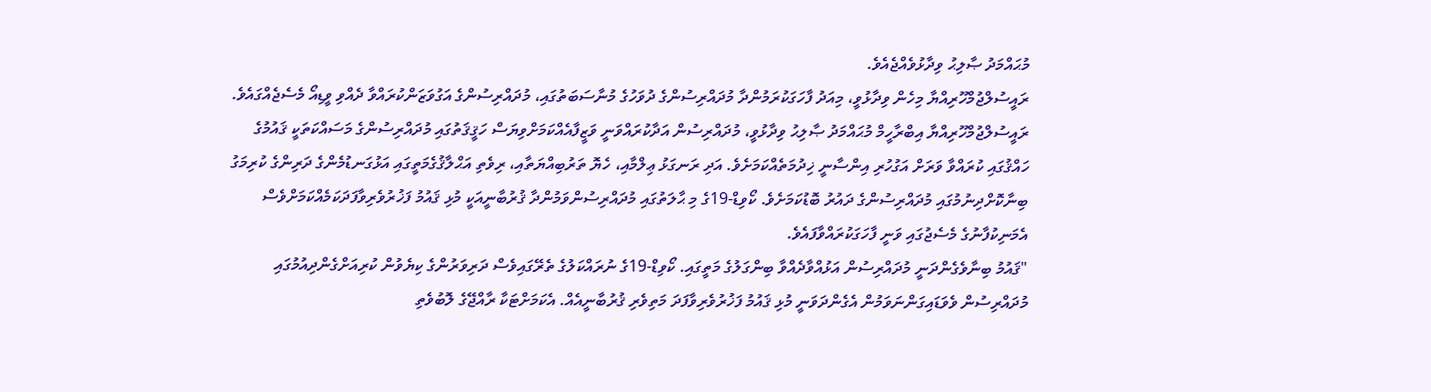މުޙައްމަދު ޞާލިޙު ވިދާޅުވެއްޖެއެވެ.
ރައީސުލްޖުމްހޫރިއްޔާ މިހެން ވިދާޅުވީ، މިއަދު ފާހަގަކުރަމުންދާ މުދައްރިސުންގެ ދުވަހުގެ މުނާސަބަތުގައި، މުދައްރިސުންގެ އަގުވަޒަންކުރައްވާ ދެއްވި ވީޑިއޯ މެސެޖެއްގައެވެ.
ރައީސުލްޖުމްހޫރިއްޔާ އިބްރާހީމް މުޙައްމަދު ޞާލިޙު ވިދާޅުވީ، މުދައްރިސުން އަދާކުރައްވަނީ ވަޒީފާއެއްކަމަށްވިޔަސް ހަޤީޤަތުގައި މުދައްރިސުންގެ މަސައްކަތަކީ ޤައުމުގެ ހައްޤުގައި ކުރައްވާ ވަރަށް އަގުހުރި އިންސާނީ ޚިދުމަތެއްކަމަށެވެ. އަދި ރަނގަޅު ޢިލްމާއި، ހެޔޮ ތަރުބިއްޔަތާއި، ރިވެތި އަޙްލާޤުގެމަތީގައި އަޅުގަނޑުމެންގެ ދަރިންގެ ކުރިމަގު ބިނާކޮށްދިނުމުގައި މުދައްރިސުންގެ ދައުރު ބޮޑުކަމަށެވެ. ކޯވިޑް-19ގެ މި ޙާލަތުގައި މުދައްރިސުންވަމުންދާ ޤުރުބާނީއަކީ މުޅި ޤައުމު ފަޚުރުވެރިވާފަދަކަމެއްކަމަށްވެސް އެމަނިކުފާނުގެ މެސެޖުގައި ވަނީ ފާހަގަކުރައްވާފައެވެ.
"ޤައުމު ބިނާވެގެންދަނީ މުދައްރިސުން އަޅުއްވާދެއްވާ ބިންގަލުގެ މަތީގައި. ކޯވިޑް-19ގެ ނުރައްކަލުގެ ތެރޭގައިވެސް ދަރިވަރުންގެ ކިޔެވުން ކުރިއަށްގެންދިއުމުގައި މުދައްރިސުން ވެވަޑައިގަންނަވަމުން އެގެންދަވަނީ މުޅި ޤައުމު ފަޚުރުވެރިވާފަދަ މަތިވެރި ޤުރުބާނީއެއް. އެކަމަށްޓަކާ ރާއްޖޭގެ ލޮބުވެތި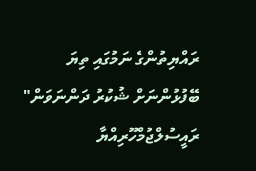ރައްޔިތުންގެ ނަމުގައި ތިޔަ ބޭފުޅުންނަށް ޝުކުރު ދަންނަވަން" ރައީސުލްޖުމްހޫރިއްޔާ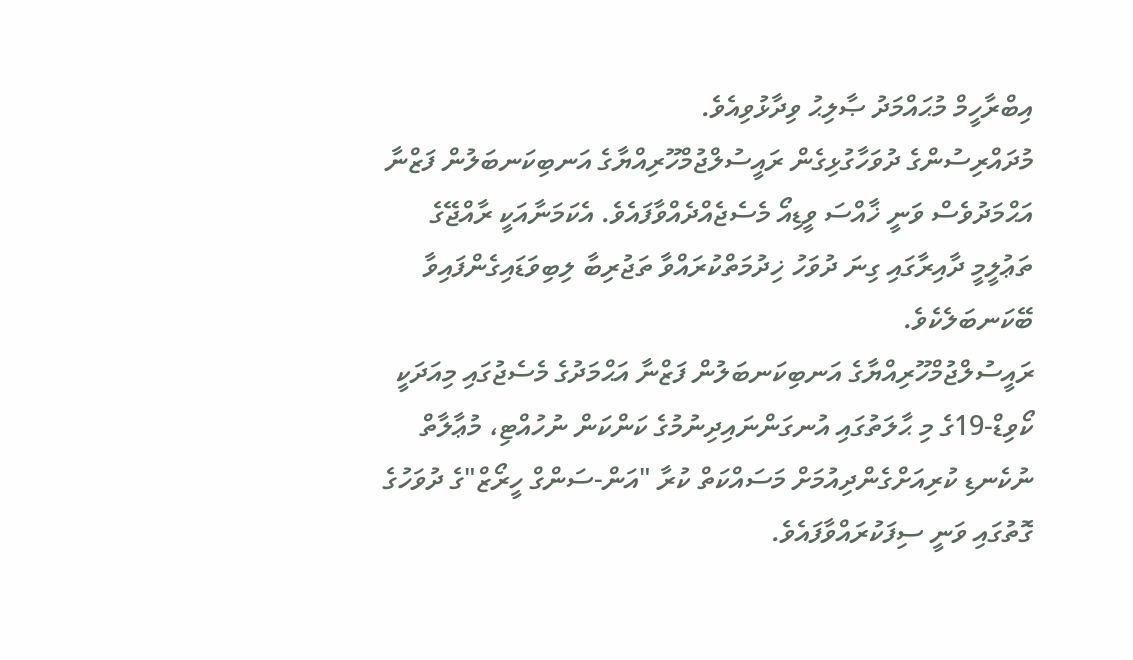އިބްރާހީމް މުޙައްމަދު ޞާލިޙު ވިދާޅުވިއެވެ.
މުދައްރިސުންގެ ދުވަހާގުޅިގެން ރައީސުލްޖުމްހޫރިއްޔާގެ އަނބިކަނބަލުން ފަޒްނާ އަޙްމަދުވެސް ވަނީ ޚާއްސަ ވީޑިއޯ މެސެޖެއްދެއްވާފައެވެ. އެކަމަނާއަކީ ރާއްޖޭގެ ތަޢުލީމީ ދާއިރާގައި ގިނަ ދުވަހު ޚިދުމަތްކުރައްވާ ތަޖުރިބާ ލިބިވަޑައިގެންފައިވާ ބޭކަނބަލެކެވެ.
ރައީސުލްޖުމްހޫރިއްޔާގެ އަނބިކަނބަލުން ފަޒްނާ އަޙްމަދުގެ މެސެޖުގައި މިއަދަކީ ކޯވިޑް-19ގެ މި ޙާލަތުގައި އުނގަންނައިދިނުމުގެ ކަންކަން ނުހުއްޓި، މުޢާލާތް ނުކެނޑި ކުރިއަށްގެންދިއުމަށް މަސައްކަތް ކުރާ "އަން-ސަންގް ހީރޯޒް"ގެ ދުވަހުގެ ގޮތުގައި ވަނީ ސިފަކުރައްވާފައެވެ.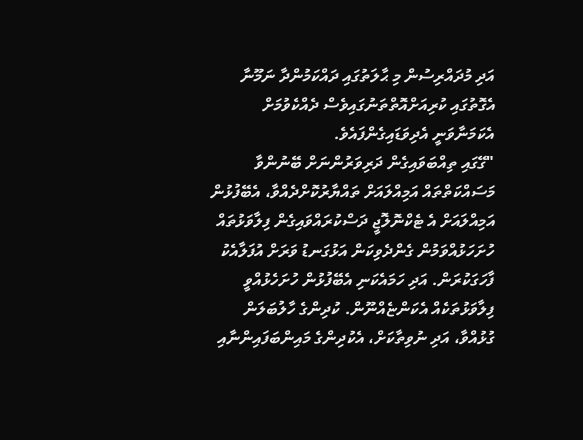އަދި މުދައްރިސުން މި ޙާލަތުގައި ދައްކަމުންދާ ނަމޫނާ އެގޮތުގައި ކުރިއަށްއޮތްތަނުގައިވެސް ދެއްކެވުމަށް އެކަމަނާވަނީ އެދިވަޑައިގެންފައެވެ.
"ގޭގައި ތިއްބަވައިގެން ދަރިވަރުންނަށް ބޭނުންވާ މަސައްކަތްތައް އަމިއްލައަށް ތައްޔާރުކޮށްދެއްވާ، އެބޭފުޅުން އަމިއްލައަށް އެ ޓެކްނޮލޮޖީ ދަސްކުރައްވައިގެން ފިލާވަޅުތައް ހުށަހަޅުއްވަމުން ގެންދެވިކަން އަޅުގަނޑު ވަރަށް އުފަލާއެކު ފާހަގަކުރަން. އަދި ހަމައެކަނި އެބޭފުޅުން ހުށަހެޅުއްވީ ފިލާވަޅުތަކެއް އެކަންޏެއްނޫން. ކުދިންގެ ހާލުބަލަން ގުޅުއްވާ، އަދި ނުވިތާކަށް، އެކުދިންގެ މައިންބަފައިންނާއި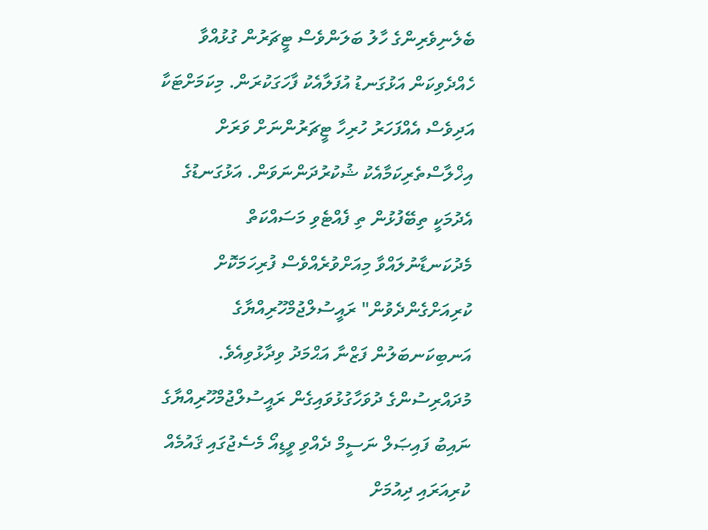ބެލެނިވެރިންގެ ހާލު ބަލަންވެސް ޓީޗަރުން ގުޅުއްވާ ހެއްދެވިކަން އަޅުގަނޑު އުފަލާއެކު ފާހަގަކުރަން. މިކަމަށްޓަކާ އަދިވެސް އެއްފަހަރު ހުރިހާ ޓީޗަރުންނަށް ވަރަށް އިޚްލާސްތެރިކަމާއެކު ޝުކުރުދަންނަވަން. އަޅުގަނޑުގެ އެދުމަކީ ތިބޭފުޅުން ތި ފެއްޓެވި މަސައްކަތް މެދުކަނޑާނުލައްވާ މިއަށްވުރެއްވެސް ފުރިހަމަކޮށް ކުރިއަށްގެންދެވުން" ރައީސުލްޖުމްހޫރިއްޔާގެ އަނބިކަނބަލުން ފަޒްނާ އަޙްމަދު ވިދާޅުވިއެވެ.
މުދައްރިސުންގެ ދުވަހާގުޅުވައިގެން ރައީސުލްޖުމްހޫރިއްޔާގެ ނައިބު ފައިޞަލް ނަސީމް ދެއްވި ވީޑިއޯ މެސެޖުގައި ޤައުމެއް ކުރިއަރައި ދިއުމަށް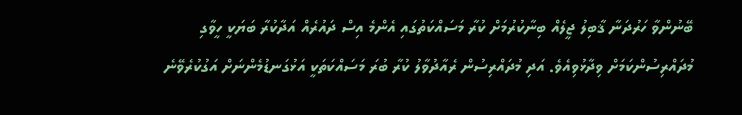ބޭނުންވާ ހަރުދަނާ ޤާބިލު ޖީލެއް ބިނާކުރުމަށް ކުރާ މަސައްކަތުގައި އެންމެ އިސް ދައުރެއް އަދާކުރާ ބަޔަކީ ހީވާގި މުދައްރިސުންކަމަށް ވިދާޅުވިއެވެ. އަދި މުދައްރިސުން ރެއާދުވާލު ކުރާ ބުރަ މަސައްކަތަކީ އަޅުގަނޑުމެންނަށް އަގުކުރެވޭނެ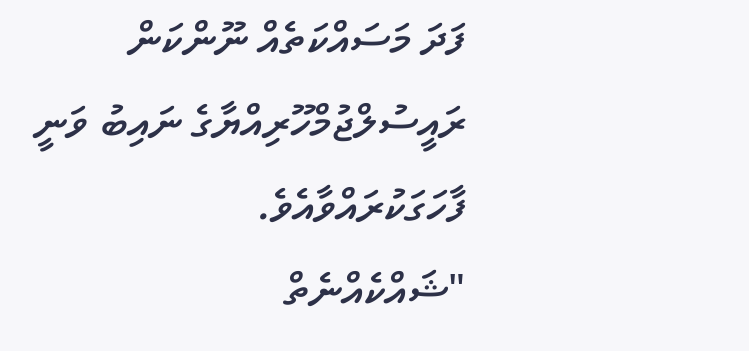ފަދަ މަސައްކަތެއް ނޫންކަން ރައީސުލްޖުމްހޫރިއްޔާގެ ނައިބު ވަނީ ފާހަގަކުރައްވާއެވެ.
"ޝައްކެއްނެތް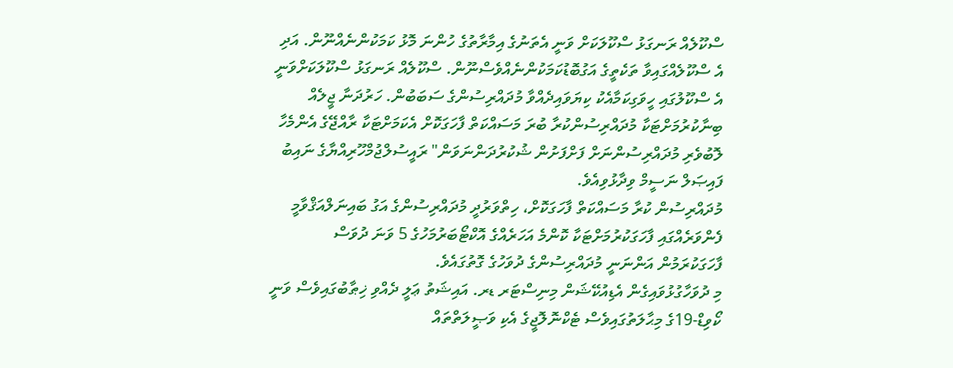ސްކޫލެއް ރަނގަޅު ސްކޫލަކަށް ވަނީ އެތަނުގެ އިމާރާތުގެ ހުންނަ މޮޅު ކަމަކުންނެއްނޫން. އަދި އެ ސްކޫލެއްގައިވާ ތަކެތީގެ އަގުބޮޑުކަމަކުންނެއްވެސްނޫން. ސްކޫލެއް ރަނގަޅު ސްކޫލަކަށްވަނީ އެ ސްކޫލުގައި ހީވަގިކަމާއެކު ކިޔަވައިދެއްވާ މުދައްރިސުންގެ ސަބަބުން. ހަރުދަނާ ޖީލެއް ބިނާކުރުމަށްޓަކާ މުދައްރިސުންކުރާ ބުރަ މަސައްކަތް ފާހަގަކޮށް އެކަމަށްޓަކާ ރާއްޖޭގެ އެންމެހާ ލޮބުވެރި މުދައްރިސުންނަށް ފަށްފަށުން ޝުކުރުދަންނަވަން" ރައީސުލްޖުމްހޫރިއްޔާގެ ނައިބު ފައިޞަލް ނަސީމް ވިދާޅުވިއެވެ.
މުދައްރިސުން ކުރާ މަސައްކަތް ފާހަގަކޮށް، ހިތްވަރުދީ މުދައްރިސުންގެ އަގު ބައިނަލްއަޤްވާމީ ފެންވަރެއްގައި ފާހަގަކުރުމަށްޓަކާ ކޮންމެ އަހަރެއްގެ އޮކްޓޯބަރުމަހުގެ 5 ވަނަ ދުވަސް ފާހަގަކުރަމުން އަންނަނީ މުދައްރިސުންގެ ދުވަހުގެ ގޮތުގައެވެ.
މި ދުވަހާގުޅުވައިގެން އެޑިއުކޭޝަން މިނިސްޓަރ ޑރ. އައިޝަތު ޢަލީ ދެއްވި ޚިޠާބުގައިވެސް ވަނީ ކޯވިޑް-19ގެ މިޙާލަތުގައިވެސް ޓެކްނޮލޮޖީގެ އެކި ވަޞީލަތްތައް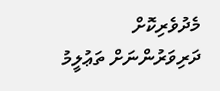މެދުވެރިކޮށް ދަރިވަރުންނަށް ތަޢުލީމު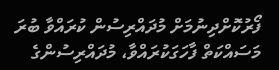ފޯރުކޮށްދިނުމަށް މުދައްރިސުން ކުރައްވާ ބުރަ މަސައްކަތް ފާހަގަކުރައްވާ، މުދައްރިސުންގެ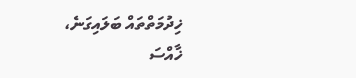ޚިދުމަތްތައް ބަލައިގަނެ، ޚާއްސަ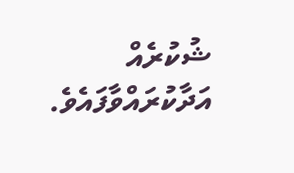ޝުކުރެއް އަދާކުރައްވާފައެވެ.